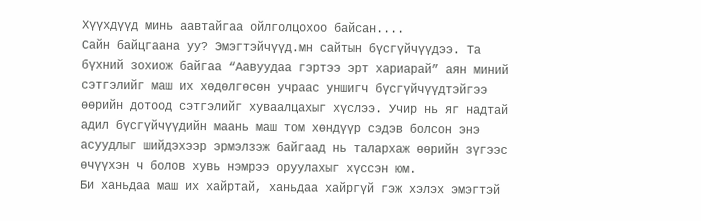Хүүхдүүд минь аавтайгаа ойлголцохоо байсан....
Сайн байцгаана уу? Эмэгтэйчүүд.мн сайтын бүсгүйчүүдээ. Та бүхний зохиож байгаа “Аавуудаа гэртээ эрт хариарай” аян миний сэтгэлийг маш их хөдөлгөсөн учраас уншигч бүсгүйчүүдтэйгээ өөрийн дотоод сэтгэлийг хуваалцахыг хүслээ. Учир нь яг надтай адил бүсгүйчүүдийн маань маш том хөндүүр сэдэв болсон энэ асуудлыг шийдэхээр эрмэлзэж байгаад нь талархаж өөрийн зүгээс өчүүхэн ч болов хувь нэмрээ оруулахыг хүссэн юм.
Би ханьдаа маш их хайртай, ханьдаа хайргүй гэж хэлэх эмэгтэй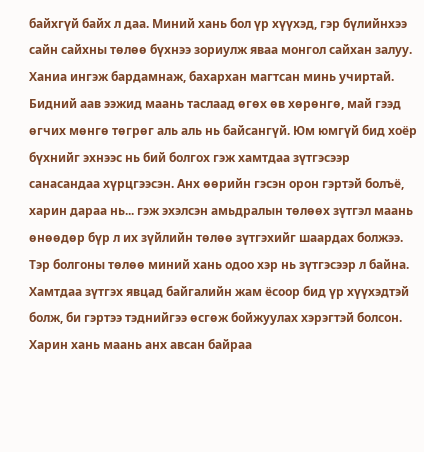байхгүй байх л даа. Миний хань бол үр хүүхэд, гэр бүлийнхээ сайн сайхны төлөө бүхнээ зориулж яваа монгол сайхан залуу. Ханиа ингэж бардамнаж, бахархан магтсан минь учиртай. Бидний аав ээжид маань таслаад өгөх өв хөрөнгө, май гээд өгчих мөнгө төгрөг аль аль нь байсангүй. Юм юмгүй бид хоёр бүхнийг эхнээс нь бий болгох гэж хамтдаа зүтгэсээр санасандаа хүрцгээсэн. Анх өөрийн гэсэн орон гэртэй болъё, харин дараа нь... гэж эхэлсэн амьдралын төлөөх зүтгэл маань өнөөдөр бүр л их зүйлийн төлөө зүтгэхийг шаардах болжээ. Тэр болгоны төлөө миний хань одоо хэр нь зүтгэсээр л байна. Хамтдаа зүтгэх явцад байгалийн жам ёсоор бид үр хүүхэдтэй болж, би гэртээ тэднийгээ өсгөж бойжуулах хэрэгтэй болсон. Харин хань маань анх авсан байраа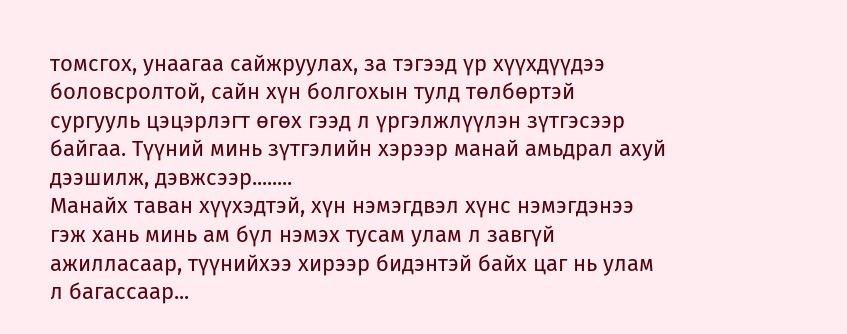томсгох, унаагаа сайжруулах, за тэгээд үр хүүхдүүдээ боловсролтой, сайн хүн болгохын тулд төлбөртэй сургууль цэцэрлэгт өгөх гээд л үргэлжлүүлэн зүтгэсээр байгаа. Түүний минь зүтгэлийн хэрээр манай амьдрал ахуй дээшилж, дэвжсээр........
Манайх таван хүүхэдтэй, хүн нэмэгдвэл хүнс нэмэгдэнээ гэж хань минь ам бүл нэмэх тусам улам л завгүй ажилласаар, түүнийхээ хирээр бидэнтэй байх цаг нь улам л багассаар...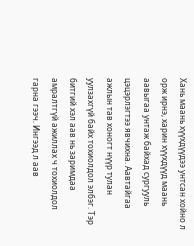Хань маань хүүхдүүдээ унтсан хойно л орж ирнэ, харин хүүхдүүд маань аавыгаа унтаж байхад сургууль цэцэрлэгтээ явчихна. Аавтайгаа ажлын тав хоногт нүүр тулан уулзахгүй байх тохиолдол элбэг. Тэр битгий хэл аав нь заримдаа амралтгүй ажиллах ч тохиолдол гарна гээч. Ингээд л аав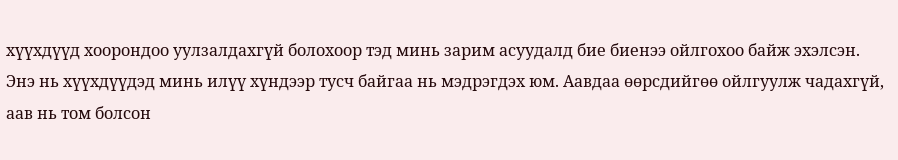хүүхдүүд хоорондоо уулзалдахгүй болохоор тэд минь зарим асуудалд бие биенээ ойлгохоо байж эхэлсэн. Энэ нь хүүхдүүдэд минь илүү хүндээр тусч байгаа нь мэдрэгдэх юм. Аавдаа өөрсдийгөө ойлгуулж чадахгүй, аав нь том болсон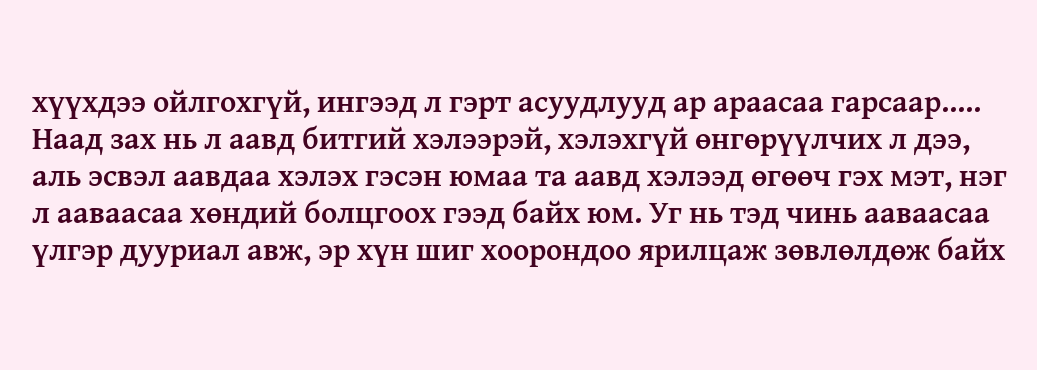хүүхдээ ойлгохгүй, ингээд л гэрт асуудлууд ар араасаа гарсаар..... Наад зах нь л аавд битгий хэлээрэй, хэлэхгүй өнгөрүүлчих л дээ, аль эсвэл аавдаа хэлэх гэсэн юмаа та аавд хэлээд өгөөч гэх мэт, нэг л ааваасаа хөндий болцгоох гээд байх юм. Уг нь тэд чинь ааваасаа үлгэр дууриал авж, эр хүн шиг хоорондоо ярилцаж зөвлөлдөж байх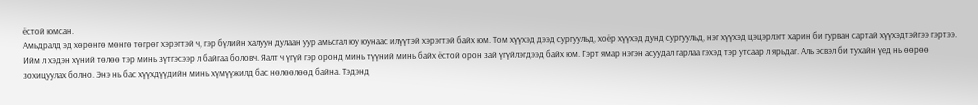ёстой юмсан.
Амьдралд эд хөрөнгө мөнгө төгрөг хэрэгтэй ч, гэр бүлийн халуун дулаан уур амьсгал юу юунаас илүүтэй хэрэгтэй байх юм. Том хүүхэд дээд сургуульд, хоёр хүүхэд дунд сургуульд, нэг хүүхэд цэцэрлэгт харин би гурван сартай хүүхэдтэйгээ гэртээ. Ийм л хэдэн хүний төлөө тэр минь зүтгэсээр л байгаа боловч. Яалт ч үгүй гэр оронд минь түүний минь байх ёстой орон зай үгүйлэгдээд байх юм. Гэрт ямар нэгэн асуудал гарлаа гэхэд тэр утсаар л ярьдаг. Аль эсвэл би тухайн үед нь өөрөө зохицуулах болно. Энэ нь бас хүүхдүүдийн минь хүмүүжилд бас нөлөөлөөд байна. Тэдэнд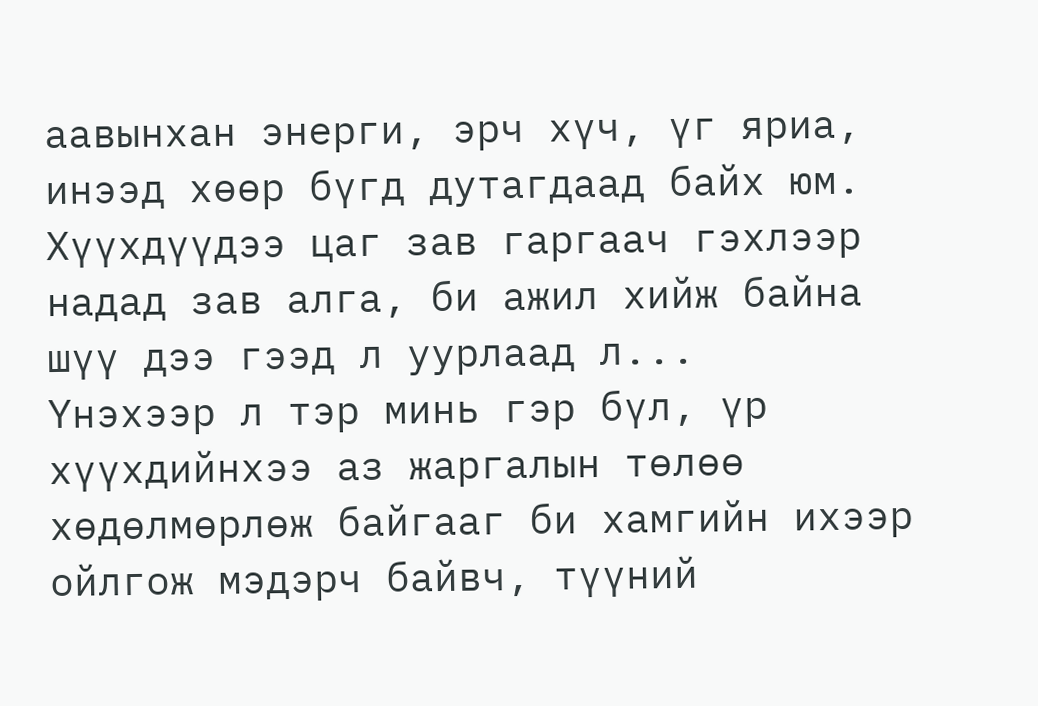аавынхан энерги, эрч хүч, үг яриа, инээд хөөр бүгд дутагдаад байх юм. Хүүхдүүдээ цаг зав гаргаач гэхлээр надад зав алга, би ажил хийж байна шүү дээ гээд л уурлаад л...
Үнэхээр л тэр минь гэр бүл, үр хүүхдийнхээ аз жаргалын төлөө хөдөлмөрлөж байгааг би хамгийн ихээр ойлгож мэдэрч байвч, түүний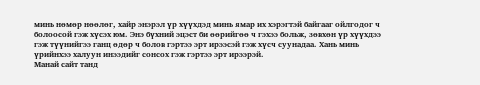минь нөмөр нөөлөг, хайр энэрэл үр хүүхдэд минь ямар их хэрэгтэй байгааг ойлгодог ч болоосой гэж хүсэх юм. Энэ бүхний эцэст би өөрийгөө ч гэхээ больж, зөвхөн үр хүүхдээ гэж түүнийгээ ганц өдөр ч болов гэртээ эрт ирээсэй гэж хүсч суунадаа. Хань минь үрийнхээ халуун инээдийг сонсох гэж гэртээ эрт ирээрэй.
Манай сайт танд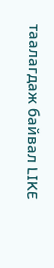таалагдаж байвал LIKE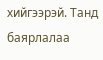хийгээрэй. Танд баярлалаа